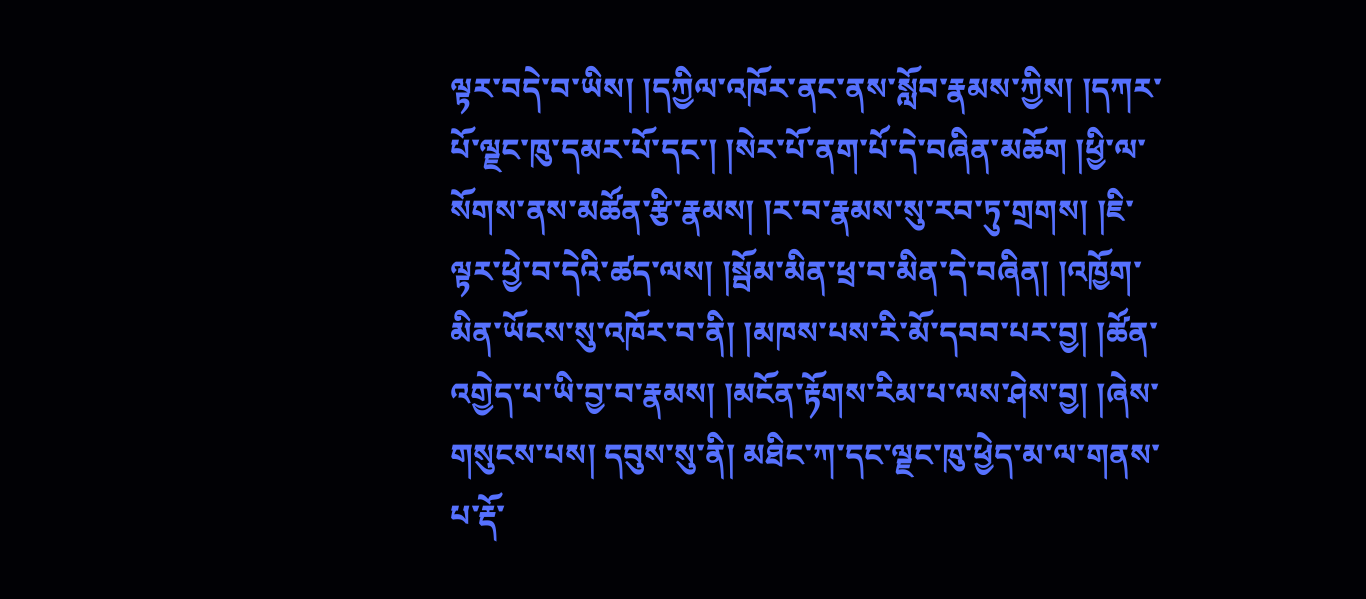ལྟར་བདེ་བ་ཡིས། །དཀྱིལ་འཁོར་ནང་ནས་སློབ་རྣམས་ཀྱིས། །དཀར་པོ་ལྗང་ཁུ་དམར་པོ་དང་། །སེར་པོ་ནག་པོ་དེ་བཞིན་མཆོག །ཕྱི་ལ་སོགས་ནས་མཚོན་རྩི་རྣམས། །ར་བ་རྣམས་སུ་རབ་ཏུ་གྲགས། །ཇི་ལྟར་ཕྱེ་བ་དེའི་ཚད་ལས། །སྦོམ་མིན་ཕྲ་བ་མིན་དེ་བཞིན། །འཁྱོག་མིན་ཡོངས་སུ་འཁོར་བ་ནི། །མཁས་པས་རི་མོ་དབབ་པར་བྱ། །ཚོན་འགྱེད་པ་ཡི་བྱ་བ་རྣམས། །མངོན་རྟོགས་རིམ་པ་ལས་ཤེས་བྱ། །ཞེས་གསུངས་པས། དབུས་སུ་ནི། མཐིང་ཀ་དང་ལྗང་ཁུ་ཕྱེད་མ་ལ་གནས་པ་རྡོ་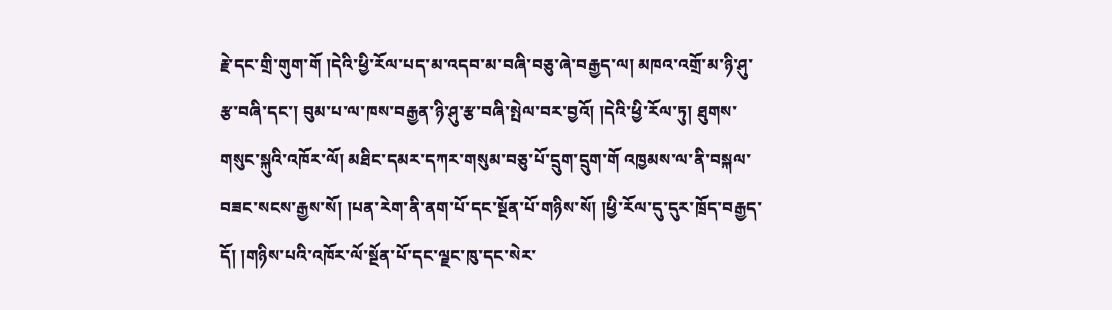རྗེ་དང་གྲི་གུག་གོ །དེའི་ཕྱི་རོལ་པད་མ་འདབ་མ་བཞི་བཅུ་ཞེ་བརྒྱད་ལ། མཁའ་འགྲོ་མ་ཉི་ཤུ་རྩ་བཞི་དང་། བུམ་པ་ལ་ཁས་བརྒྱན་ཉི་ཤུ་རྩ་བཞི་སྤེལ་བར་བྱའོ། །དེའི་ཕྱི་རོལ་ཏུ། ཐུགས་གསུང་སྐུའི་འཁོར་ལོ། མཐིང་དམར་དཀར་གསུམ་བཅུ་པོ་དྲུག་དྲུག་གོ འཁྱམས་ལ་ནི་བསྐལ་བཟང་སངས་རྒྱས་སོ། །པན་རེག་ནི་ནག་པོ་དང་སྔོན་པོ་གཉིས་སོ། །ཕྱི་རོལ་དུ་དུར་ཁྲོད་བརྒྱད་དོ། །གཉིས་པའི་འཁོར་ལོ་སྔོན་པོ་དང་ལྗང་ཁུ་དང་སེར་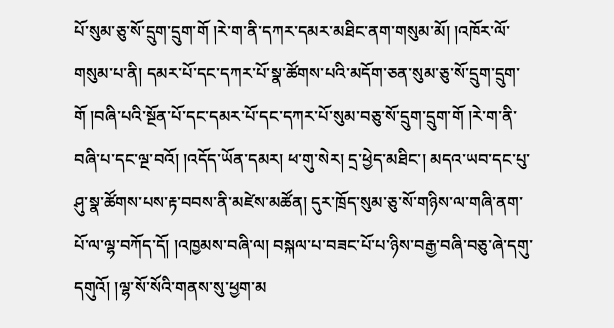པོ་སུམ་ཅུ་སོ་དྲུག་དྲུག་གོ །རེ་ག་ནི་དཀར་དམར་མཐིང་ནག་གསུམ་མོ། །འཁོར་ལོ་གསུམ་པ་ནི། དམར་པོ་དང་དཀར་པོ་སྣ་ཚོགས་པའི་མདོག་ཅན་སུམ་ཅུ་སོ་དྲུག་དྲུག་གོ །བཞི་པའི་སྔོན་པོ་དང་དམར་པོ་དང་དཀར་པོ་སུམ་བཅུ་སོ་དྲུག་དྲུག་གོ །རེ་ག་ནི་བཞི་པ་དང་ལྔ་བའོ། །འདོད་ཡོན་དམར། ཕ་གུ་སེར། དྲ་ཕྱེད་མཐིང་། མདའ་ཡབ་དང་པུ་ཤུ་སྣ་ཚོགས་པས་རྟ་བབས་ནི་མཛེས་མཚོན། དུར་ཁྲོད་སུམ་ཅུ་སོ་གཉིས་ལ་གཞི་ནག་པོ་ལ་ལྷ་བཀོད་དོ། །འཁྱམས་བཞི་ལ། བསྐལ་པ་བཟང་པོ་པ་ཉིས་བརྒྱ་བཞི་བཅུ་ཞེ་དགུ་དགུའོ། །ལྷ་སོ་སོའི་གནས་སུ་ཕྱག་མ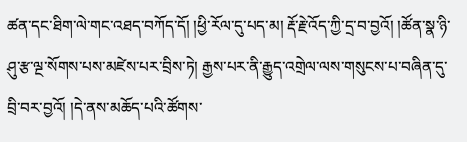ཚན་དང་ཐིག་ལེ་གང་འཐད་བཀོད་དོ། །ཕྱི་རོལ་དུ་པད་མ། རྡོ་རྗེ་འོད་ཀྱི་དྲ་བ་བྱའོ། །ཚོན་སྣ་ཉི་ཤུ་རྩ་ལྔ་སོགས་པས་མཛེས་པར་བྲིས་ཏེ། རྒྱས་པར་ནི་རྒྱུད་འགྲེལ་ལས་གསུངས་པ་བཞིན་དུ་བྲི་བར་བྱའོ། །དེ་ནས་མཆོད་པའི་ཚོགས་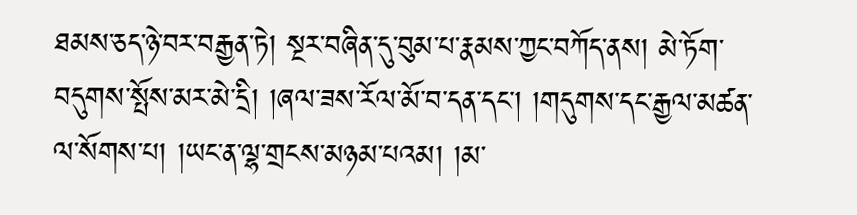ཐམས་ཅད་ཉེ་བར་བརྒྱན་ཏེ། སྔར་བཞིན་དུ་བུམ་པ་རྣམས་ཀྱང་བཀོད་ནས། མེ་ཏོག་བདུགས་སྤོས་མར་མེ་དྲི། །ཞལ་ཟས་རོལ་མོ་བ་དན་དང་། །གདུགས་དང་རྒྱལ་མཚན་ལ་སོགས་པ། །ཡང་ན་ལྷ་གྲངས་མཉམ་པའམ། །མ་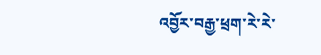འབྱོར་བརྒྱ་ཕྲག་རེ་རེ་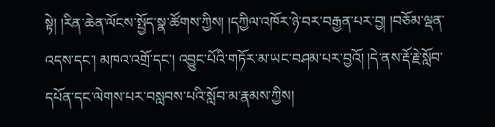སྟེ། །རིན་ཆེན་ལོངས་སྤྱོད་སྣ་ཚོགས་ཀྱིས། །དཀྱིལ་འཁོར་ཉེ་བར་བརྒྱན་པར་བྱ། །བཅོམ་ལྡན་འདས་དང་། མཁའ་འགྲོ་དང་། འབྱུང་པོའི་གཏོར་མ་ཡང་བཤམ་པར་བྱའོ། །དེ་ནས་རྡོ་རྗེ་སློབ་དཔོན་དང་ལེགས་པར་བསླབས་པའི་སློབ་མ་རྣམས་ཀྱིས།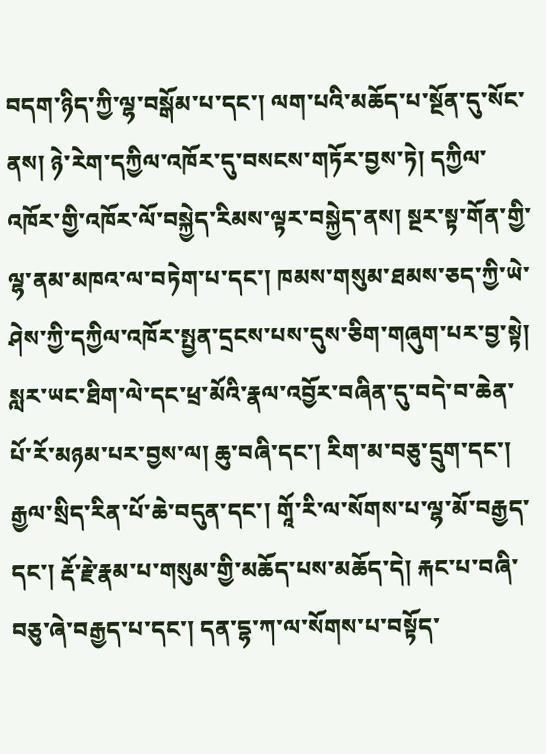བདག་ཉིད་ཀྱི་ལྷ་བསྒོམ་པ་དང་། ལག་པའི་མཆོད་པ་སྔོན་དུ་སོང་ནས། ཉེ་རེག་དཀྱིལ་འཁོར་དུ་བསངས་གཏོར་བྱས་ཏེ། དཀྱིལ་འཁོར་གྱི་འཁོར་ལོ་བསྐྱེད་རིམས་ལྟར་བསྐྱེད་ནས། སྔར་སྟ་གོན་གྱི་ལྷ་ནམ་མཁའ་ལ་བཏེག་པ་དང་། ཁམས་གསུམ་ཐམས་ཅད་ཀྱི་ཡེ་ཤེས་ཀྱི་དཀྱིལ་འཁོར་སྤྱན་དྲངས་པས་དུས་ཅིག་གཞུག་པར་བྱ་སྟེ། སླར་ཡང་ཐིག་ལེ་དང་ཕྲ་མོའི་རྣལ་འབྱོར་བཞིན་དུ་བདེ་བ་ཆེན་པོ་རོ་མཉམ་པར་བྱས་ལ། ཆུ་བཞི་དང་། རིག་མ་བཅུ་དྲུག་དང་། རྒྱལ་སྲིད་རིན་པོ་ཆེ་བདུན་དང་། གཱོ་རི་ལ་སོགས་པ་ལྷ་མོ་བརྒྱད་དང་། རྡོ་རྗེ་རྣམ་པ་གསུམ་གྱི་མཆོད་པས་མཆོད་དེ། རྐང་པ་བཞི་བཅུ་ཞེ་བརྒྱད་པ་དང་། དན་དྷ་ཀ་ལ་སོགས་པ་བསྟོད་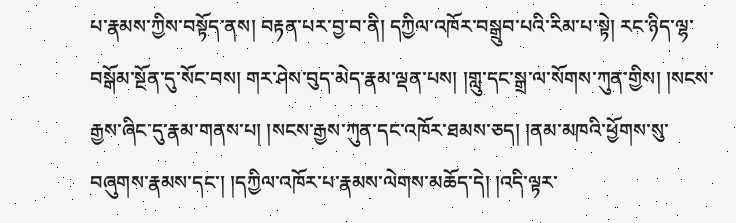པ་རྣམས་ཀྱིས་བསྟོད་ནས། བརྟན་པར་བྱ་བ་ནི། དཀྱིལ་འཁོར་བསྒྲུབ་པའི་རིམ་པ་སྟེ། རང་ཉིད་ལྷ་བསྒོམ་སྔོན་དུ་སོང་བས། གར་ཤེས་བུད་མེད་རྣམ་ལྡན་པས། །གླུ་དང་སྒྲ་ལ་སོགས་ཀུན་གྱིས། །སངས་རྒྱས་ཞིང་དུ་རྣམ་གནས་པ། །སངས་རྒྱས་ཀུན་དང་འཁོར་ཐམས་ཅད། །ནམ་མཁའི་ཕྱོགས་སུ་བཞུགས་རྣམས་དང་། །དཀྱིལ་འཁོར་པ་རྣམས་ལེགས་མཆོད་དེ། །འདི་ལྟར་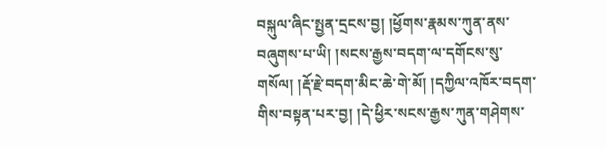བསྐུལ་ཞིང་སྤྱན་དྲངས་བྱ། །ཕྱོགས་རྣམས་ཀུན་ནས་བཞུགས་པ་ཡི། །སངས་རྒྱས་བདག་ལ་དགོངས་སུ་གསོལ། །རྡོ་རྗེ་བདག་མིང་ཆེ་གེ་མོ། །དཀྱིལ་འཁོར་བདག་གིས་བསྟན་པར་བྱ། །དེ་ཕྱིར་སངས་རྒྱས་ཀུན་གཤེགས་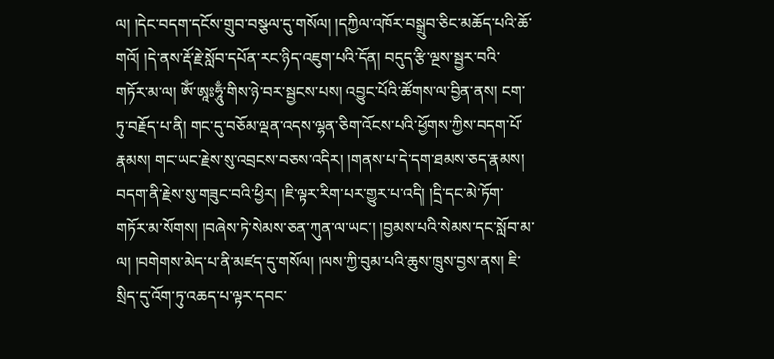ལ། །དེང་བདག་དངོས་གྲུབ་བསྩལ་དུ་གསོལ། །དཀྱིལ་འཁོར་བསྒྲུབ་ཅིང་མཆོད་པའི་ཆོ་གའོ། །དེ་ནས་རྡོ་རྗེ་སློབ་དཔོན་རང་ཉིད་འཇུག་པའི་དོན། བདུད་རྩི་ལྔས་སྦྱར་བའི་གཏོར་མ་ལ། ཨོཾ་ཨཱཿཧཱུྃ་གིས་ཉེ་བར་སྦྱངས་པས། འབྱུང་པོའི་ཚོགས་ལ་བྱིན་ནས། ངག་ཏུ་བརྗོད་པ་ནི། གང་དུ་བཅོམ་ལྡན་འདས་ལྷན་ཅིག་འོངས་པའི་ཕྱོགས་ཀྱིས་བདག་པོ་རྣམས། གང་ཡང་རྗེས་སུ་འབྲངས་བཅས་འདིར། །གནས་པ་དེ་དག་ཐམས་ཅད་རྣམས། བདག་ནི་རྗེས་སུ་གཟུང་བའི་ཕྱིར། །ཇི་ལྟར་རིག་པར་གྱུར་པ་འདི། །དྲི་དང་མེ་ཏོག་གཏོར་མ་སོགས། །བཞེས་ཏེ་སེམས་ཅན་ཀུན་ལ་ཡང་། །བྱམས་པའི་སེམས་དང་སློབ་མ་ལ། །བགེགས་མེད་པ་ནི་མཛད་དུ་གསོལ། །ལས་ཀྱི་བུམ་པའི་ཆུས་ཁྲུས་བྱས་ནས། ཇི་སྲིད་དུ་འོག་ཏུ་འཆད་པ་ལྟར་དབང་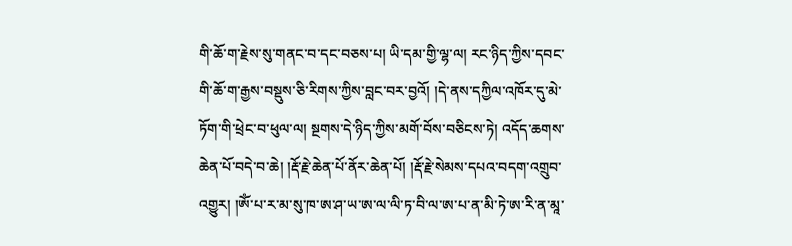གི་ཆོ་ག་རྗེས་སུ་གནང་བ་དང་བཅས་པ། ཡི་དམ་གྱི་ལྷ་ལ། རང་ཉིད་ཀྱིས་དབང་གི་ཆོ་ག་རྒྱས་བསྡུས་ཅི་རིགས་ཀྱིས་བླང་བར་བྱའོ། །དེ་ནས་དཀྱིལ་འཁོར་དུ་མེ་ཏོག་གི་ཕྲེང་བ་ཕུལ་ལ། སྔགས་དེ་ཉིད་ཀྱིས་མགོ་བོས་བཅིངས་ཏེ། འདོད་ཆགས་ཆེན་པོ་བདེ་བ་ཆེ། །རྡོ་རྗེ་ཆེན་པོ་ནོར་ཆེན་པོ། །རྡོ་རྗེ་སེམས་དཔའ་བདག་འགྲུབ་འགྱུར། །ཨོཾ་པ་ར་མ་སུ་ཁ་ཨ་ཤ་ཡ་ཨ་ལ་ལི་ཏ་བི་ལ་ཨ་པ་ན་མི་ཏེ་ཨ་རི་ན་མཱ་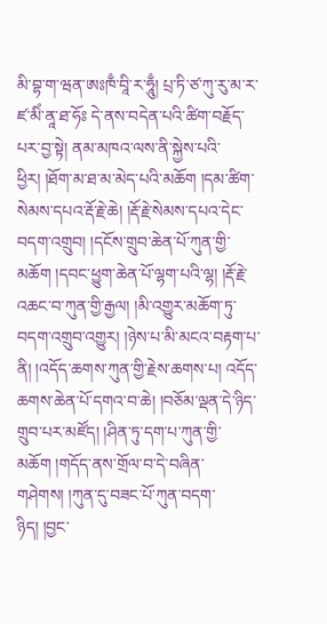མི་བྷ་ག་ཝན་ཨཿཁྃ་བཱི་ར་ཧཱུྃ། པྲ་ཏི་ཙ་ཀུ་རུ་མ་ར་ཛ་མིཾ་ནཱ་ཐ་ཧོཿ དེ་ནས་བདེན་པའི་ཚིག་བརྗོད་པར་བྱ་སྟེ། ནམ་མཁའ་ལས་ནི་སྐྱེས་པའི་ཕྱིར། །ཐོག་མ་ཐ་མ་མེད་པའི་མཆོག །དམ་ཚིག་སེམས་དཔའ་རྡོ་རྗེ་ཆེ། །རྡོ་རྗེ་སེམས་དཔའ་དེང་བདག་འགྲུབ། །དངོས་གྲུབ་ཆེན་པོ་ཀུན་གྱི་མཆོག །དབང་ཕྱུག་ཆེན་པོ་ལྷག་པའི་ལྷ། །རྡོ་རྗེ་འཆང་བ་ཀུན་གྱི་རྒྱལ། །མི་འགྱུར་མཆོག་ཏུ་བདག་འགྲུབ་འགྱུར། །ཉེས་པ་མི་མངའ་བརྟག་པ་ནི། །འདོད་ཆགས་ཀུན་གྱི་རྗེས་ཆགས་པ། འདོད་ཆགས་ཆེན་པོ་དགའ་བ་ཆེ། །བཅོམ་ལྡན་དེ་ཉིད་གྲུབ་པར་མཛོད། །ཤིན་ཏུ་དག་པ་ཀུན་གྱི་མཆོག །གདོད་ནས་གྲོལ་བ་དེ་བཞིན་གཤེགས། །ཀུན་དུ་བཟང་པོ་ཀུན་བདག་ཉིད། །བྱང་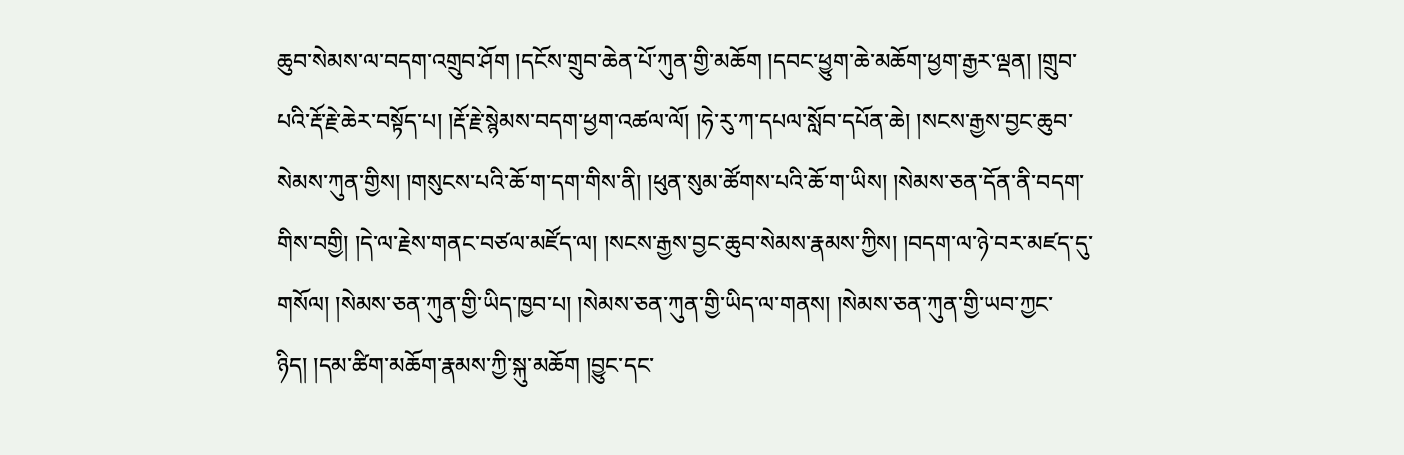ཆུབ་སེམས་ལ་བདག་འགྲུབ་ཤོག །དངོས་གྲུབ་ཆེན་པོ་ཀུན་གྱི་མཆོག །དབང་ཕྱུག་ཆེ་མཆོག་ཕྱག་རྒྱར་ལྡན། །གྲུབ་པའི་རྡོ་རྗེ་ཆེར་བསྟོད་པ། །རྡོ་རྗེ་སྙེམས་བདག་ཕྱག་འཚལ་ལོ། །ཧེ་རུ་ཀ་དཔལ་སློབ་དཔོན་ཆེ། །སངས་རྒྱས་བྱང་ཆུབ་སེམས་ཀུན་གྱིས། །གསུངས་པའི་ཆོ་ག་དག་གིས་ནི། །ཕུན་སུམ་ཚོགས་པའི་ཆོ་ག་ཡིས། །སེམས་ཅན་དོན་ནི་བདག་གིས་བགྱི། །དེ་ལ་རྗེས་གནང་བཙལ་མཛོད་ལ། །སངས་རྒྱས་བྱང་ཆུབ་སེམས་རྣམས་ཀྱིས། །བདག་ལ་ཉེ་བར་མཛད་དུ་གསོལ། །སེམས་ཅན་ཀུན་གྱི་ཡིད་ཁྱབ་པ། །སེམས་ཅན་ཀུན་གྱི་ཡིད་ལ་གནས། །སེམས་ཅན་ཀུན་གྱི་ཡབ་ཀྱང་ཉིད། །དམ་ཚིག་མཆོག་རྣམས་ཀྱི་སྐུ་མཆོག །བྱུང་དང་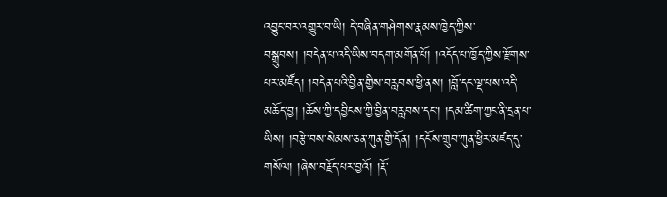འབྱུང་བར་འགྱུར་བ་ཡི། དེ་བཞིན་གཤེགས་རྣམས་ཁྱེད་ཀྱིས་བསྒྲུབས། །བདེན་པ་འདི་ཡིས་བདག་མགོན་པོ། །འདོད་པ་ཁྱོད་ཀྱིས་རྫོགས་པར་མཛོད། །བདེན་པའི་བྱིན་གྱིས་བརླབས་ཕྱི་ནས། །བློ་དང་ལྡ་པས་འདི་མཆོད་བྱ། །ཆོས་ཀྱི་དབྱིངས་ཀྱི་བྱིན་བརླབས་དང་། །དམ་ཚིག་ཀྱང་ནི་དྲན་པ་ཡིས། །བརྩེ་བས་སེམས་ཅན་ཀུན་གྱི་དོན། །དངོས་གྲུབ་ཀུན་ཕྱིར་མཛད་དུ་གསོལ། །ཞེས་བརྗོད་པར་བྱའོ། །རྡོ་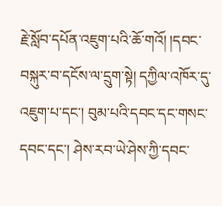རྗེ་སློབ་དཔོན་འཇུག་པའི་ཆོ་གའོ། །དབང་བསྐུར་བ་དངོས་ལ་དྲུག་སྟེ། དཀྱིལ་འཁོར་དུ་འཇུག་པ་དང་། བུམ་པའི་དབང་དང་གསང་དབང་དང་། ཤེས་རབ་ཡེ་ཤེས་ཀྱི་དབང་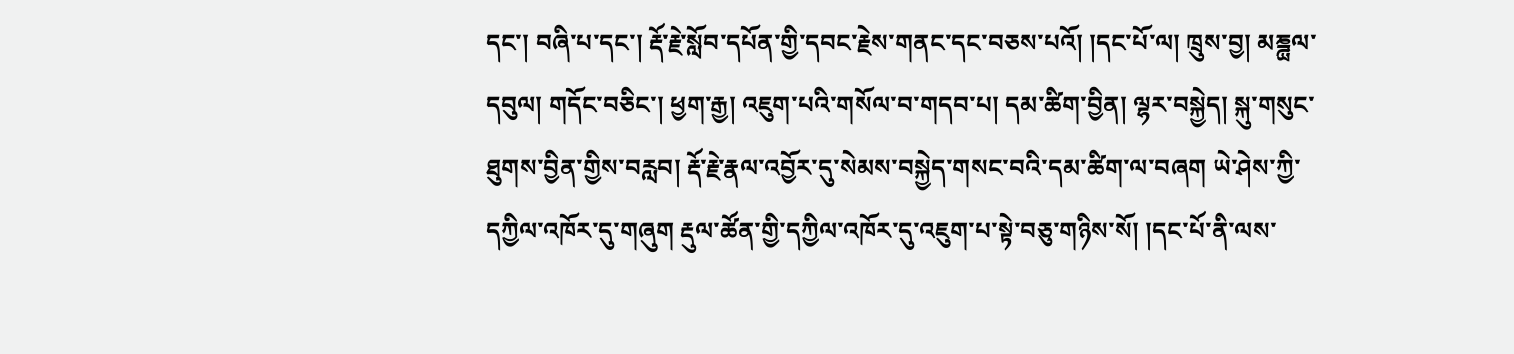དང་། བཞི་པ་དང་། རྡོ་རྗེ་སློབ་དཔོན་གྱི་དབང་རྗེས་གནང་དང་བཅས་པའོ། །དང་པོ་ལ། ཁྲུས་བྱ། མཎྜྻལ་དབུལ། གདོང་བཅིང་། ཕྱག་རྒྱ། འཇུག་པའི་གསོལ་བ་གདབ་པ། དམ་ཚིག་བྱིན། ལྷར་བསྐྱེད། སྐུ་གསུང་ཐུགས་བྱིན་གྱིས་བརླབ། རྡོ་རྗེ་རྣལ་འབྱོར་དུ་སེམས་བསྐྱེད་གསང་བའི་དམ་ཚིག་ལ་བཞག ཡེ་ཤེས་ཀྱི་དཀྱིལ་འཁོར་དུ་གཞུག རྡུལ་ཚོན་གྱི་དཀྱིལ་འཁོར་དུ་འཇུག་པ་སྟེ་བཅུ་གཉིས་སོ། །དང་པོ་ནི་ལས་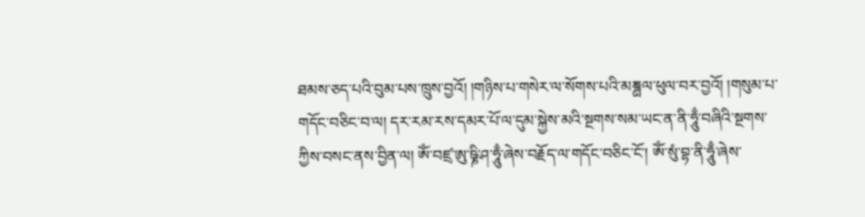ཐམས་ཅད་པའི་བུམ་པས་ཁྲུས་བྱའོ། །གཉིས་པ་གསེར་ལ་སོགས་པའི་མཎྜྻལ་ཕུལ་བར་བྱའོ། །གསུམ་པ་གདོང་བཅིང་བ་ལ། དར་རམ་རས་དམར་པོ་ལ་དུམ་སྐྱེས་མའི་སྔགས་སམ་ཡང་ན་ནི་ཧཱུྃ་བཞིའི་སྔགས་ཀྱིས་བསང་ནས་བྱིན་ལ། ཨོཾ་བཛྲ་ཨུ་ཥྞི་ཤ་ཧཱུྃ་ཞེས་བརྗོད་ལ་གདོང་བཅིང་ངོ་། ཨོཾ་སུཾ་བྷ་ནི་ཧཱུྃ་ཞེས་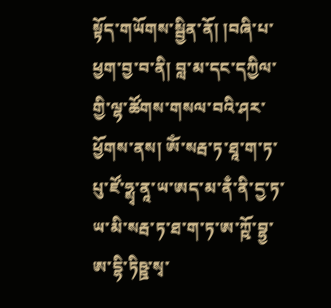སྟོད་གཡོགས་སྦྱིན་ནོ། །བཞི་པ་ཕྱག་བྱ་བ་ནི། བླ་མ་དང་དཀྱིལ་གྱི་ལྷ་ཚོགས་གསལ་བའི་ཤར་ཕྱོགས་ནས། ཨོཾ་སརྦ་ཏ་ཐཱ་ག་ཏ་པུ་ཛོ་ཧྶྭ་ནཱ་ཡ་ཨད་མ་ནྃ་ནི་དྱ་ཏ་ཡ་མི་སརྦ་ཏ་ཐ་ག་ཏ་ཨ་ཀྵོ་བྷྱ་ཨ་དྷི་ཏིཥྛ་སྭ་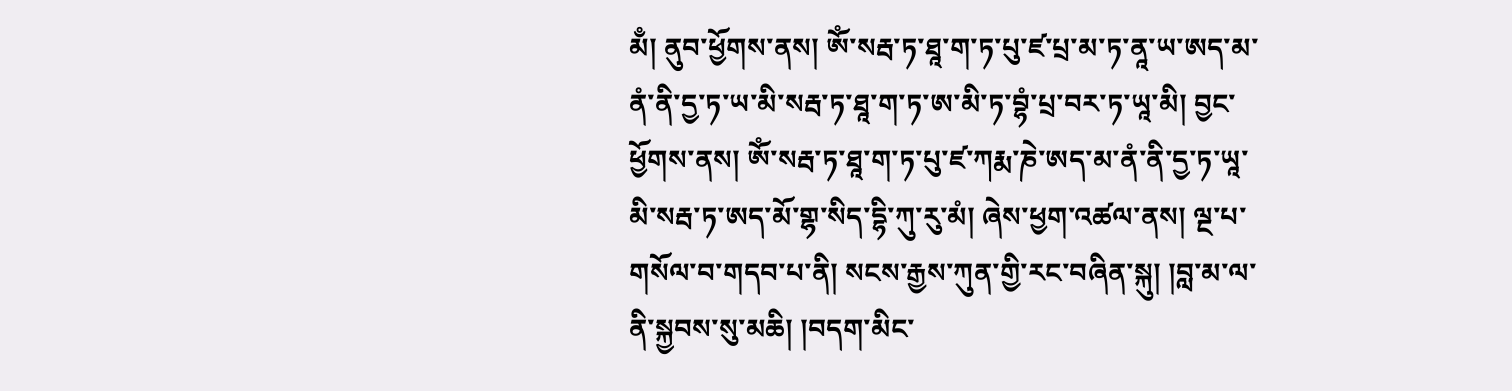མྃ། ནུབ་ཕྱོགས་ནས། ཨོཾ་སརྦ་ཏ་ཐཱ་ག་ཏ་པུ་ཛ་པྲ་མ་ཏ་ནཱ་ཡ་ཨད་མ་ནཾ་ནི་དྱ་ཏ་ཡ་མི་སརྦ་ཏ་ཐཱ་ག་ཏ་ཨ་མི་ཏ་བྷཾ་པྲ་བར་ཏ་ཡཱ་མི། བྱང་ཕྱོགས་ནས། ཨོཾ་སརྦ་ཏ་ཐཱ་ག་ཏ་པུ་ཛ་ཀརྨ་ཎེ་ཨད་མ་ནཾ་ནི་དྱ་ཏ་ཡཱ་མི་སརྦ་ཏ་ཨད་མོ་གྷ་སིད་དྷི་ཀུ་རུ་མཾ། ཞེས་ཕྱག་འཚལ་ནས། ལྔ་པ་གསོལ་བ་གདབ་པ་ནི། སངས་རྒྱས་ཀུན་གྱི་རང་བཞིན་སྐུ། །བླ་མ་ལ་ནི་སྐྱབས་སུ་མཆི། །བདག་མིང་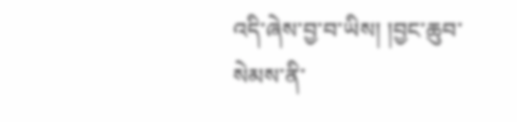འདི་ཞེས་བྱ་བ་ཡིས། །བྱང་ཆུབ་སེམས་ནི་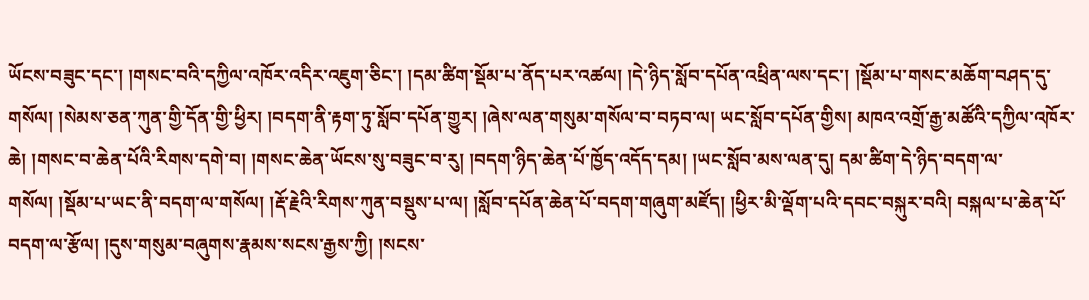ཡོངས་བཟུང་དང་། །གསང་བའི་དཀྱིལ་འཁོར་འདིར་འཇུག་ཅིང་། །དམ་ཚིག་སྡོམ་པ་ནོད་པར་འཚལ། །དེ་ཉིད་སློབ་དཔོན་འཕྲིན་ལས་དང་། །སྡོམ་པ་གསང་མཆོག་བཤད་དུ་གསོལ། །སེམས་ཅན་ཀུན་གྱི་དོན་གྱི་ཕྱིར། །བདག་ནི་རྟག་ཏུ་སློབ་དཔོན་གྱུར། །ཞེས་ལན་གསུམ་གསོལ་བ་བཏབ་ལ། ཡང་སློབ་དཔོན་གྱིས། མཁའ་འགྲོ་རྒྱ་མཚོའི་དཀྱིལ་འཁོར་ཆེ། །གསང་བ་ཆེན་པོའི་རིགས་དགེ་བ། །གསང་ཆེན་ཡོངས་སུ་བཟུང་བ་རུ། །བདག་ཉིད་ཆེན་པོ་ཁྱོད་འདོད་དམ། །ཡང་སློབ་མས་ལན་དུ། དམ་ཚིག་དེ་ཉིད་བདག་ལ་གསོལ། །སྡོམ་པ་ཡང་ནི་བདག་ལ་གསོལ། །རྡོ་རྗེའི་རིགས་ཀུན་བསྡུས་པ་ལ། །སློབ་དཔོན་ཆེན་པོ་བདག་གཞུག་མཛོད། །ཕྱིར་མི་ལྡོག་པའི་དབང་བསྐུར་བའི། བསྐལ་པ་ཆེན་པོ་བདག་ལ་རྩོལ། །དུས་གསུམ་བཞུགས་རྣམས་སངས་རྒྱས་ཀྱི། །སངས་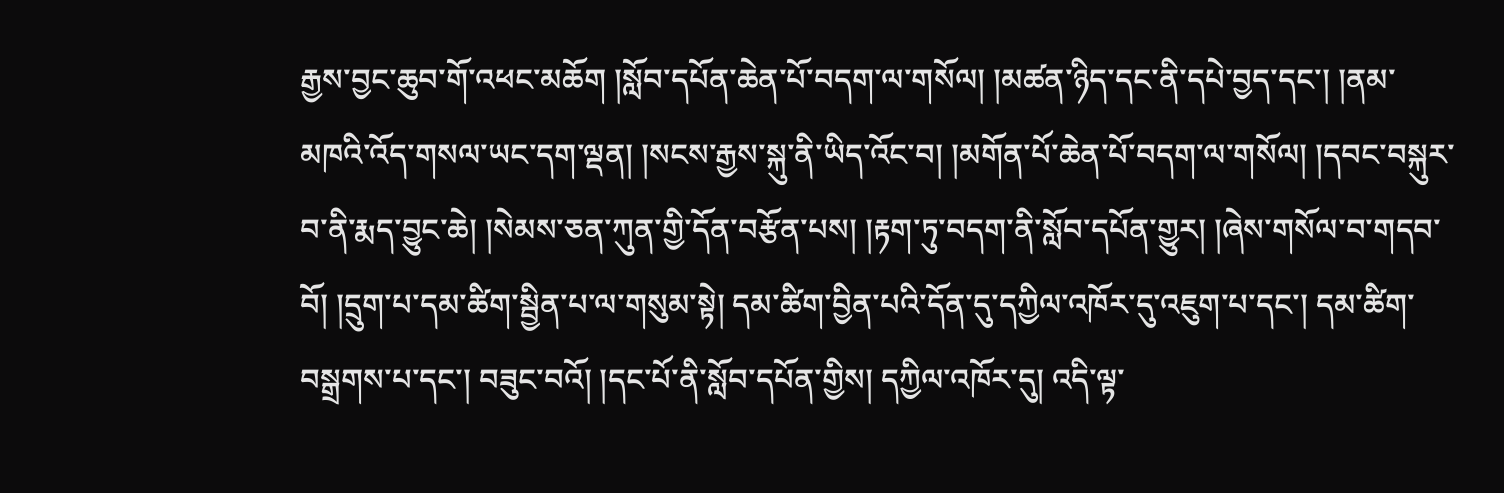རྒྱས་བྱང་ཆུབ་གོ་འཕང་མཆོག །སློབ་དཔོན་ཆེན་པོ་བདག་ལ་གསོལ། །མཚན་ཉིད་དང་ནི་དཔེ་བྱད་དང་། །ནམ་མཁའི་འོད་གསལ་ཡང་དག་ལྡན། །སངས་རྒྱས་སྐུ་ནི་ཡིད་འོང་བ། །མགོན་པོ་ཆེན་པོ་བདག་ལ་གསོལ། །དབང་བསྐུར་བ་ནི་རྨད་བྱུང་ཆེ། །སེམས་ཅན་ཀུན་གྱི་དོན་བརྩོན་པས། །རྟག་ཏུ་བདག་ནི་སློབ་དཔོན་གྱུར། །ཞེས་གསོལ་བ་གདབ་བོ། །དྲུག་པ་དམ་ཚིག་སྦྱིན་པ་ལ་གསུམ་སྟེ། དམ་ཚིག་བྱིན་པའི་དོན་དུ་དཀྱིལ་འཁོར་དུ་འཇུག་པ་དང་། དམ་ཚིག་བསྒྲགས་པ་དང་། བཟུང་བའོ། །དང་པོ་ནི་སློབ་དཔོན་གྱིས། དཀྱིལ་འཁོར་དུ། འདི་ལྟ་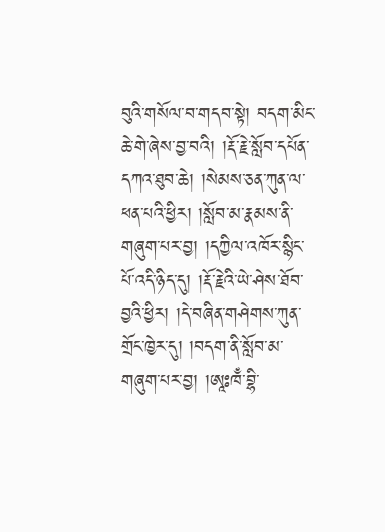བུའི་གསོལ་བ་གདབ་སྟེ། བདག་མིང་ཆེ་གེ་ཞེས་བྱ་བའི། །རྡོ་རྗེ་སློབ་དཔོན་དཀའ་ཐུབ་ཆེ། །སེམས་ཅན་ཀུན་ལ་ཕན་པའི་ཕྱིར། །སློབ་མ་རྣམས་ནི་གཞུག་པར་བྱ། །དཀྱིལ་འཁོར་སྙིང་པོ་འདི་ཉིད་དུ། །རྡོ་རྗེའི་ཡེ་ཤེས་ཐོབ་བྱའི་ཕྱིར། །དེ་བཞིན་གཤེགས་ཀུན་གྲོང་ཁྱེར་དུ། །བདག་ནི་སློབ་མ་གཞུག་པར་བྱ། །ཨཱཿཁྃ་བྷི་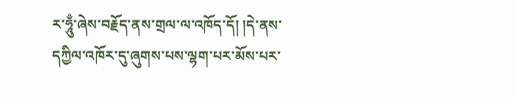ར་ཧཱུྃ་ཞེས་བརྗོད་ནས་གྲལ་ལ་འཁོད་དོ། །དེ་ནས་དཀྱིལ་འཁོར་དུ་ཞུགས་པས་ལྷག་པར་མོས་པར་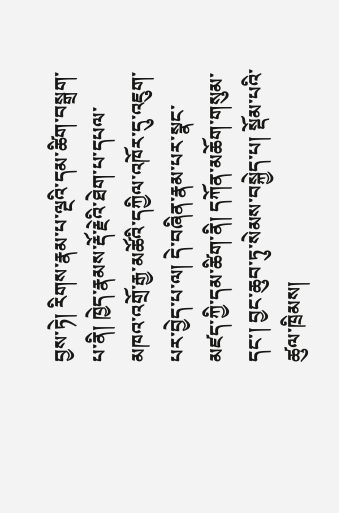བྱས་ཏེ། རིགས་རྣམ་པ་ལྔའི་དམ་ཚིག་བསྒྲག་པ་ནི། ཁྱེད་རྣམས་རྡོ་རྗེའི་ཐེག་པ་དཔལ་མཁའ་འགྲོ་རྒྱ་མཚོའི་དཀྱིལ་འཁོར་དུ་འཇུག་པར་བྱེད་པ་ལ། དེ་བཞིན་རྣམ་པར་སྣང་མཛད་ཀྱི་དམ་ཚིག་ནི། དཀོན་མཆོག་གསུམ་དང་། བྱང་ཆུབ་ཏུ་སེམས་བསྐྱེད་པ། སྡོམ་པའི་ཚུལ་ཁྲིམས།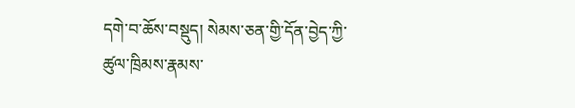དགེ་བ་ཆོས་བསྡུད། སེམས་ཅན་གྱི་དོན་བྱེད་ཀྱི་ཚུལ་ཁྲིམས་རྣམས་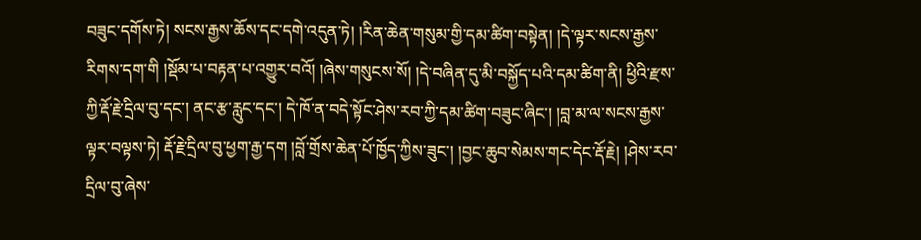བཟུང་དགོས་ཏེ། སངས་རྒྱས་ཆོས་དང་དགེ་འདུན་ཏེ། །རིན་ཆེན་གསུམ་གྱི་དམ་ཚིག་བསྟེན། །དེ་ལྟར་སངས་རྒྱས་རིགས་དག་གི །སྡོམ་པ་བརྟན་པ་འགྱུར་བའོ། །ཞེས་གསུངས་སོ། །དེ་བཞིན་དུ་མི་བསྐྱོད་པའི་དམ་ཚིག་ནི། ཕྱིའི་རྫས་ཀྱི་རྡོ་རྗེ་དྲིལ་བུ་དང་། ནང་རྩ་རླུང་དང་། དེ་ཁོ་ན་བདེ་སྟོང་ཤེས་རབ་ཀྱི་དམ་ཚིག་བཟུང་ཞིང་། །བླ་མ་ལ་སངས་རྒྱས་ལྟར་བལྟས་ཏེ། རྡོ་རྗེ་དྲིལ་བུ་ཕྱག་རྒྱ་དག །བློ་གྲོས་ཆེན་པོ་ཁྱོད་ཀྱིས་ཟུང་། །བྱང་ཆུབ་སེམས་གང་དེང་རྡོ་རྗེ། །ཤེས་རབ་དྲིལ་བུ་ཞེས་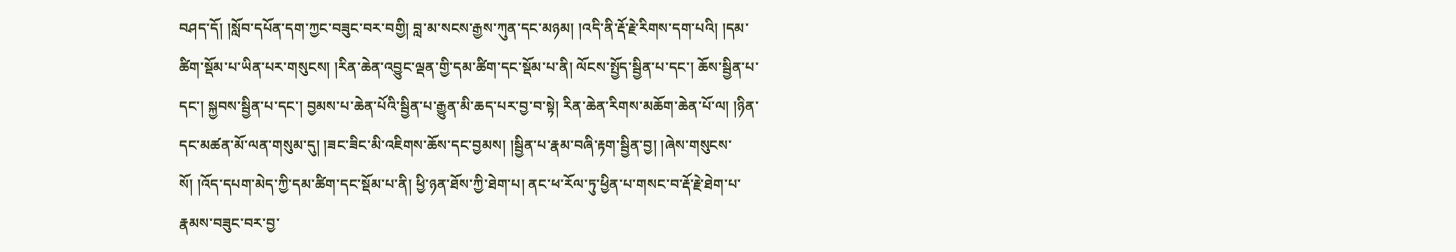བཤད་དོ། །སློབ་དཔོན་དག་ཀྱང་བཟུང་བར་བགྱི། བླ་མ་སངས་རྒྱས་ཀུན་དང་མཉམ། །འདི་ནི་རྡོ་རྗེ་རིགས་དག་པའི། །དམ་ཚིག་སྡོམ་པ་ཡིན་པར་གསུངས། །རིན་ཆེན་འབྱུང་ལྡན་གྱི་དམ་ཚིག་དང་སྡོམ་པ་ནི། ལོངས་སྤྱོད་སྦྱིན་པ་དང་། ཆོས་སྦྱིན་པ་དང་། སྐྱབས་སྦྱིན་པ་དང་། བྱམས་པ་ཆེན་པོའི་སྦྱིན་པ་རྒྱུན་མི་ཆད་པར་བྱ་བ་སྟེ། རིན་ཆེན་རིགས་མཆོག་ཆེན་པོ་ལ། །ཉིན་དང་མཚན་མོ་ལན་གསུམ་དུ། །ཟང་ཟིང་མི་འཇིགས་ཆོས་དང་བྱམས། །སྦྱིན་པ་རྣམ་བཞི་རྟག་སྦྱིན་བྱ། །ཞེས་གསུངས་སོ། །འོད་དཔག་མེད་ཀྱི་དམ་ཚིག་དང་སྡོམ་པ་ནི། ཕྱི་ཉན་ཐོས་ཀྱི་ཐེག་པ། ནང་ཕ་རོལ་ཏུ་ཕྱིན་པ་གསང་བ་རྡོ་རྗེ་ཐེག་པ་རྣམས་བཟུང་བར་བྱ་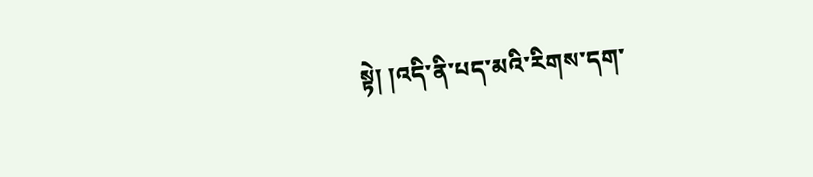སྟེ། །འདི་ནི་པད་མའི་རིགས་དག་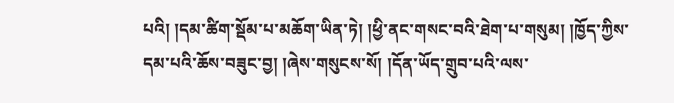པའི། །དམ་ཚིག་སྡོམ་པ་མཆོག་ཡིན་ཏེ། །ཕྱི་ནང་གསང་བའི་ཐེག་པ་གསུམ། །ཁྱོད་ཀྱིས་དམ་པའི་ཆོས་བཟུང་བྱ། །ཞེས་གསུངས་སོ། །དོན་ཡོད་གྲུབ་པའི་ལས་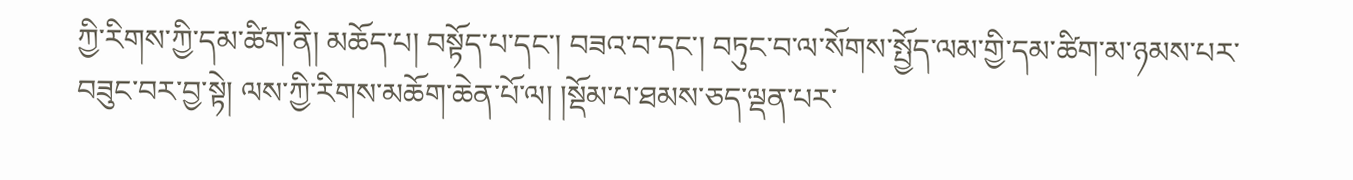ཀྱི་རིགས་ཀྱི་དམ་ཚིག་ནི། མཆོད་པ། བསྟོད་པ་དང་། བཟའ་བ་དང་། བཏུང་བ་ལ་སོགས་སྤྱོད་ལམ་གྱི་དམ་ཚིག་མ་ཉམས་པར་བཟུང་བར་བྱ་སྟེ། ལས་ཀྱི་རིགས་མཆོག་ཆེན་པོ་ལ། །སྡོམ་པ་ཐམས་ཅད་ལྡན་པར་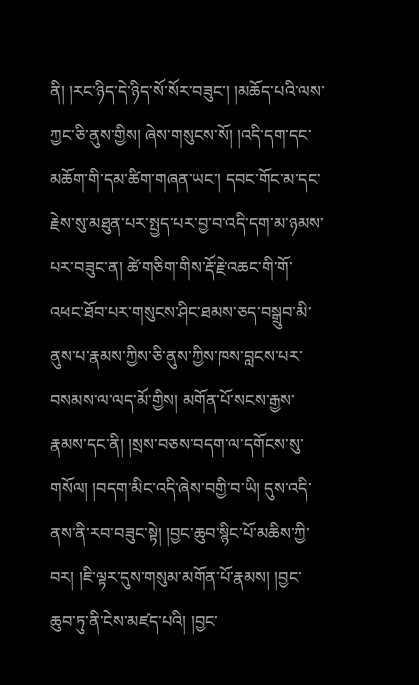ནི། །རང་ཉིད་དེ་ཉིད་སོ་སོར་བཟུང་། །མཆོད་པའི་ལས་ཀྱང་ཅི་ནུས་གྱིས། ཞེས་གསུངས་སོ། །འདི་དག་དང་མཆོག་གི་དམ་ཚིག་གཞན་ཡང་། དབང་གོང་མ་དང་རྗེས་སུ་མཐུན་པར་སྤྱད་པར་བྱ་བ་འདི་དག་མ་ཉམས་པར་བཟུང་ན། ཚེ་གཅིག་གིས་རྡོ་རྗེ་འཆང་གི་གོ་འཕང་ཐོབ་པར་གསུངས་ཤིང་ཐམས་ཅད་བསྒྲུབ་མི་ནུས་པ་རྣམས་ཀྱིས་ཅི་ནུས་ཀྱིས་ཁས་བླངས་པར་བསམས་ལ་ལད་མོ་གྱིས། མགོན་པོ་སངས་རྒྱས་རྣམས་དང་ནི། །སྲས་བཅས་བདག་ལ་དགོངས་སུ་གསོལ། །བདག་མིང་འདི་ཞེས་བགྱི་བ་ཡི། དུས་འདི་ནས་ནི་རབ་བཟུང་སྟེ། །བྱང་ཆུབ་སྙིང་པོ་མཆིས་ཀྱི་བར། །ཇི་ལྟར་དུས་གསུམ་མགོན་པོ་རྣམས། །བྱང་ཆུབ་ཏུ་ནི་ངེས་མཛད་པའི། །བྱང་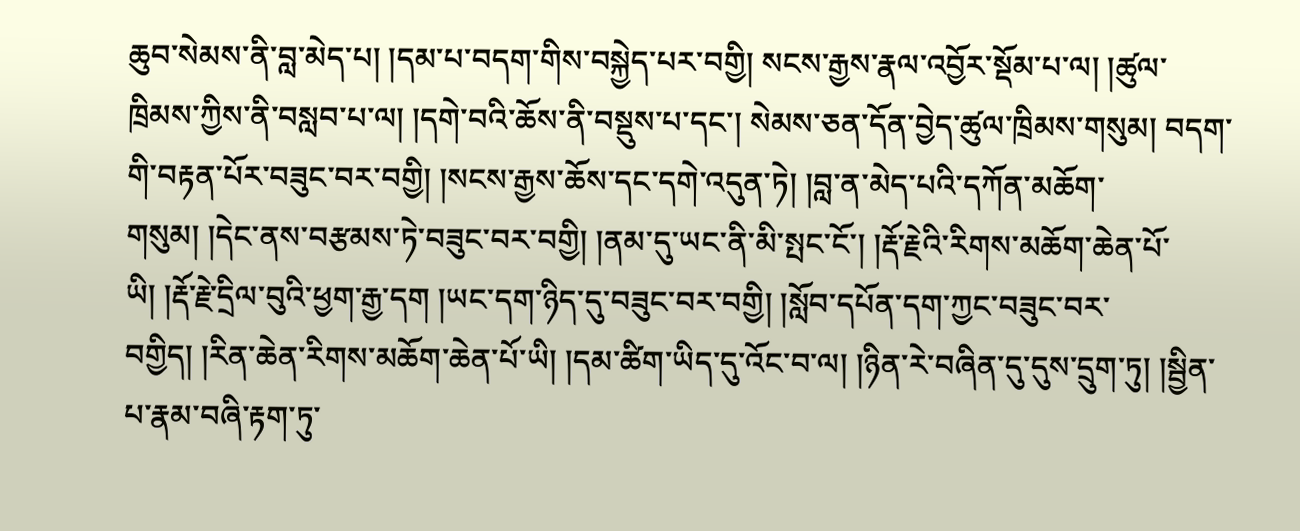ཆུབ་སེམས་ནི་བླ་མེད་པ། །དམ་པ་བདག་གིས་བསྐྱེད་པར་བགྱི། སངས་རྒྱས་རྣལ་འབྱོར་སྡོམ་པ་ལ། །ཚུལ་ཁྲིམས་ཀྱིས་ནི་བསླབ་པ་ལ། །དགེ་བའི་ཆོས་ནི་བསྡུས་པ་དང་། སེམས་ཅན་དོན་བྱེད་ཚུལ་ཁྲིམས་གསུམ། བདག་གི་བརྟན་པོར་བཟུང་བར་བགྱི། །སངས་རྒྱས་ཆོས་དང་དགེ་འདུན་ཏེ། །བླ་ན་མེད་པའི་དཀོན་མཆོག་གསུམ། །དེང་ནས་བརྩམས་ཏེ་བཟུང་བར་བགྱི། །ནམ་དུ་ཡང་ནི་མི་སྤང་ངོ་། །རྡོ་རྗེའི་རིགས་མཆོག་ཆེན་པོ་ཡི། །རྡོ་རྗེ་དྲིལ་བུའི་ཕྱག་རྒྱ་དག །ཡང་དག་ཉིད་དུ་བཟུང་བར་བགྱི། །སློབ་དཔོན་དག་ཀྱང་བཟུང་བར་བགྱིད། །རིན་ཆེན་རིགས་མཆོག་ཆེན་པོ་ཡི། །དམ་ཚིག་ཡིད་དུ་འོང་བ་ལ། །ཉིན་རེ་བཞིན་དུ་དུས་དྲུག་ཏུ། །སྦྱིན་པ་རྣམ་བཞི་རྟག་ཏུ་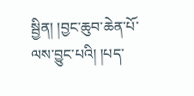སྦྱིན། །བྱང་ཆུབ་ཆེན་པོ་ལས་བྱུང་པའི། །པད་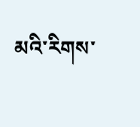མའི་རིགས་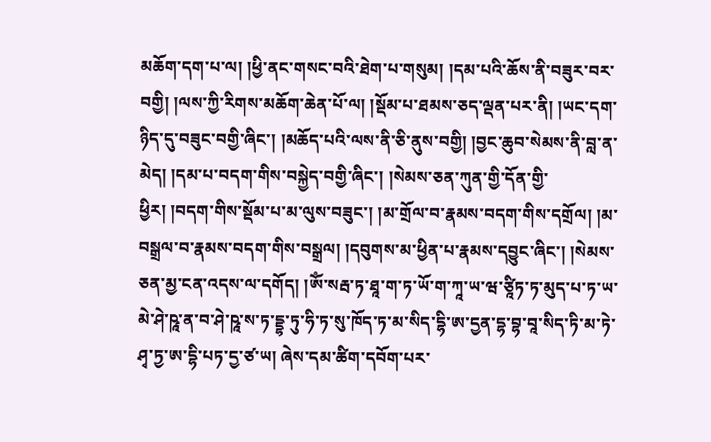མཆོག་དག་པ་ལ། །ཕྱི་ནང་གསང་བའི་ཐེག་པ་གསུམ། །དམ་པའི་ཆོས་ནི་བཟུར་བར་བགྱི། །ལས་ཀྱི་རིགས་མཆོག་ཆེན་པོ་ལ། །སྡོམ་པ་ཐམས་ཅད་ལྡན་པར་ནི། །ཡང་དག་ཉིད་དུ་བཟུང་བགྱི་ཞིང་། །མཆོད་པའི་ལས་ནི་ཅི་ནུས་བགྱི། །བྱང་ཆུབ་སེམས་ནི་བླ་ན་མེད། །དམ་པ་བདག་གིས་བསྐྱེད་བགྱི་ཞིང་། །སེམས་ཅན་ཀུན་གྱི་དོན་གྱི་ཕྱིར། །བདག་གིས་སྡོམ་པ་མ་ལུས་བཟུང་། །མ་གྲོལ་བ་རྣམས་བདག་གིས་དགྲོལ། །མ་བསྒྲལ་བ་རྣམས་བདག་གིས་བསྒྲལ། །དབུགས་མ་ཕྱིན་པ་རྣམས་དབྱུང་ཞིང་། །སེམས་ཅན་མྱ་ངན་འདས་ལ་དགོད། །ཨོཾ་སརྦ་ཏ་ཐཱ་ག་ཏ་ཡོ་ག་ཀཱ་ཡ་ཝ་ཙཱིཏ་ཏ་མུད་པ་ཏ་ཡ་མེ་ཤེ་ཥཱ་ན་བ་ཤེ་ཥཱ་ས་ཏ་དྡྷ་ཏུ་ཧི་ཏ་སུ་ཁོད་ཏ་མ་སིད་དྷི་ཨ་དྱན་དྷ་བྷ་བཱ་སིད་ཏི་མ་ཏེ་ཤྭ་ཏྱ་ཨ་དྷི་པཏ་དྱ་ཙ་ཡ། ཞེས་དམ་ཚིག་དབོག་པར་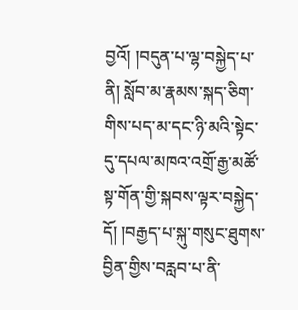བྱའོ། །བདུན་པ་ལྷ་བསྐྱེད་པ་ནི། སློབ་མ་རྣམས་སྐད་ཅིག་གིས་པད་མ་དང་ཉི་མའི་སྟེང་དུ་དཔལ་མཁའ་འགྲོ་རྒྱ་མཚོ་སྟ་གོན་གྱི་སྐབས་ལྟར་བསྐྱེད་དོ། །བརྒྱད་པ་སྐུ་གསུང་ཐུགས་བྱིན་གྱིས་བརླབ་པ་ནི་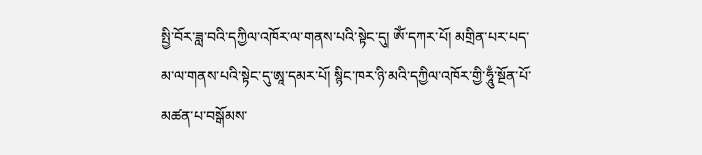སྤྱི་བོར་ཟླ་བའི་དཀྱིལ་འཁོར་ལ་གནས་པའི་སྟེང་དུ། ཨོཾ་དཀར་པོ། མགྲིན་པར་པད་མ་ལ་གནས་པའི་སྟེང་དུ་ཨཱ་དམར་པོ། སྙིང་ཁར་ཉི་མའི་དཀྱིལ་འཁོར་གྱི་ཧཱུྃ་སྔོན་པོ་མཚན་པ་བསྒོམས་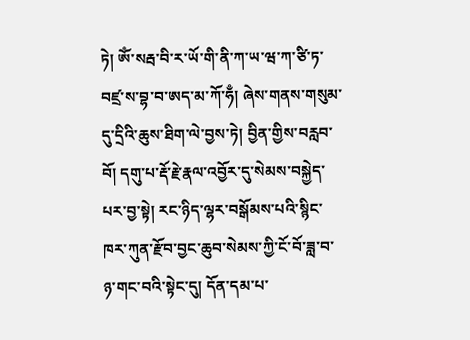ཏེ། ཨོཾ་སརྦ་བི་ར་ཡོ་གི་ནི་ཀ་ཡ་ཝ་ཀ་ཙི་ཏ་བཛྲ་ས་བྷ་བ་ཨད་མ་ཀོ་ཧྃ། ཞེས་གནས་གསུམ་དུ་དྲིའི་ཆུས་ཐིག་ལེ་བྱས་ཏེ། བྱིན་གྱིས་བརླབ་བོ། དགུ་པ་རྡོ་རྗེ་རྣལ་འབྱོར་དུ་སེམས་བསྐྱེད་པར་བྱ་སྟེ། རང་ཉིད་ལྷར་བསྒོམས་པའི་སྙིང་ཁར་ཀུན་རྫོབ་བྱང་ཆུབ་སེམས་ཀྱི་ངོ་བོ་ཟླ་བ་ཉ་གང་བའི་སྟེང་དུ། དོན་དམ་པ་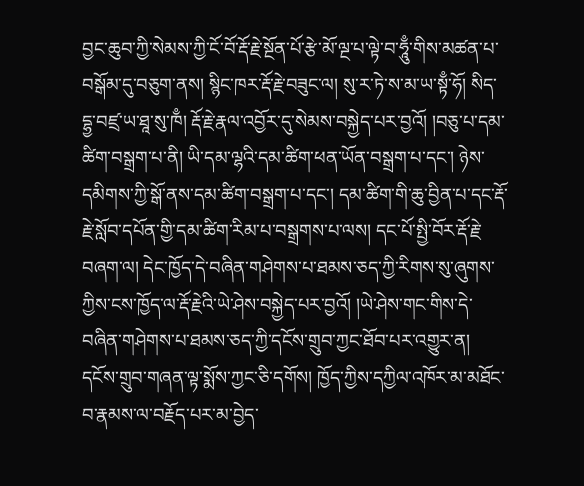བྱང་ཆུབ་ཀྱི་སེམས་ཀྱི་ངོ་བོ་རྡོ་རྗེ་སྔོན་པོ་རྩེ་མོ་ལྔ་པ་ལྟེ་བ་ཧཱུྃ་གིས་མཚན་པ་བསྒོམ་དུ་བཅུག་ནས། སྙིང་ཁར་རྡོ་རྗེ་བཟུང་ལ། སུ་ར་ཏེ་ས་མ་ཡ་སྟྃ་ཧོ། སིད་དྷྱ་བཛྲ་ཡ་ཐཱ་སུ་ཁྃ། རྡོ་རྗེ་རྣལ་འབྱོར་དུ་སེམས་བསྐྱེད་པར་བྱའོ། །བཅུ་པ་དམ་ཚིག་བསྒྲག་པ་ནི། ཡི་དམ་ལྷའི་དམ་ཚིག་ཕན་ཡོན་བསྒྲག་པ་དང་། ཉེས་དམིགས་ཀྱི་སྒོ་ནས་དམ་ཚིག་བསྒྲག་པ་དང་། དམ་ཚིག་གི་ཆུ་བྱིན་པ་དང་རྡོ་རྗེ་སློབ་དཔོན་གྱི་དམ་ཚིག་རིམ་པ་བསྒྲགས་པ་ལས། དང་པོ་སྤྱི་བོར་རྡོ་རྗེ་བཞག་ལ། དེང་ཁྱོད་དེ་བཞིན་གཤེགས་པ་ཐམས་ཅད་ཀྱི་རིགས་སུ་ཞུགས་ཀྱིས་ངས་ཁྱོད་ལ་རྡོ་རྗེའི་ཡེ་ཤེས་བསྐྱེད་པར་བྱའོ། །ཡེ་ཤེས་གང་གིས་དེ་བཞིན་གཤེགས་པ་ཐམས་ཅད་ཀྱི་དངོས་གྲུབ་ཀྱང་ཐོབ་པར་འགྱུར་ན། དངོས་གྲུབ་གཞན་ལྟ་སྨོས་ཀྱང་ཅི་དགོས། ཁྱོད་ཀྱིས་དཀྱིལ་འཁོར་མ་མཐོང་བ་རྣམས་ལ་བརྗོད་པར་མ་བྱེད་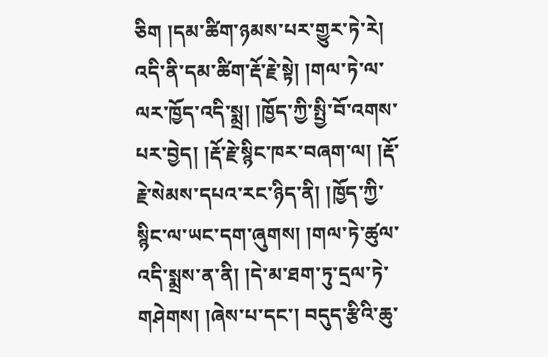ཅིག །དམ་ཚིག་ཉམས་པར་གྱུར་ཏེ་རེ། འདི་ནི་དམ་ཚིག་རྡོ་རྗེ་སྟེ། །གལ་ཏེ་ལ་ལར་ཁྱོད་འདི་སྨྲ། །ཁྱོད་ཀྱི་སྤྱི་བོ་འགས་པར་བྱེད། །རྡོ་རྗེ་སྙིང་ཁར་བཞག་ལ། །རྡོ་རྗེ་སེམས་དཔའ་རང་ཉིད་ནི། །ཁྱོད་ཀྱི་སྙིང་ལ་ཡང་དག་ཞུགས། །གལ་ཏེ་ཚུལ་འདི་སྨྲས་ན་ནི། །དེ་མ་ཐག་ཏུ་དྲལ་ཏེ་གཤེགས། །ཞེས་པ་དང་། བདུད་རྩིའི་ཆུ་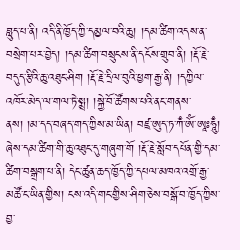བླུད་པ་ནི། འདི་ནི་ཁྱོད་ཀྱི་དམྱལ་བའི་ཆུ། །དམ་ཚིག་འདས་ན་བསྲེག་པར་བྱེད། །དམ་ཚིག་བསྲུངས་ནི་དངོས་གྲུབ་ནི། །རྡོ་རྗེ་བདུད་རྩིའི་ཆུ་འཐུང་ཤིག །རྡོ་རྗེ་དྲིལ་བུའི་ཕྱག་རྒྱ་ནི། །དཀྱིལ་འཁོར་མེད་ལ་གལ་ཏེ་སྨྲ། །སྐྱེ་བོ་ཚོགས་པའི་ནང་གནས་ནས། །མ་དད་བཞད་གད་ཀྱིས་མ་ཡིན། བཛྲ་ཨུད་ཏ་ཀྃ་ཨོཾ་ཨཱཿཧཱུྃ། ཞེས་དམ་ཚིག་གི་ཆུ་འཐུང་དུ་གཞུག་གོ །རྡོ་རྗེ་སློབ་དཔོན་གྱི་དམ་ཚིག་བསྒྲག་པ་ནི། དེང་ཚུན་ཆད་ཁྱོད་ཀྱི་དཔལ་མཁའ་འགྲོ་རྒྱ་མཚོ་ང་ཡིན་གྱིས། ངས་འདི་གང་གྱིས་ཤིག་ཅེས་བསྒོ་བ་ཁྱོད་ཀྱིས་བྱ་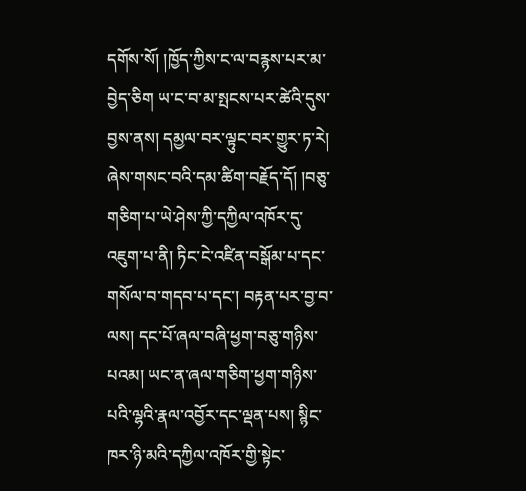དགོས་སོ། །ཁྱོད་ཀྱིས་ང་ལ་བརྙས་པར་མ་བྱེད་ཅིག ཡ་ང་བ་མ་སྤངས་པར་ཚེའི་དུས་བྱས་ནས། དམྱལ་བར་ལྟུང་བར་གྱུར་ཏ་རེ། ཞེས་གསང་བའི་དམ་ཚིག་བརྗོད་དོ། །བཅུ་གཅིག་པ་ཡེ་ཤེས་ཀྱི་དཀྱིལ་འཁོར་དུ་འཇུག་པ་ནི། ཏིང་ངེ་འཛིན་བསྒོམ་པ་དང་གསོལ་བ་གདབ་པ་དང་། བརྟན་པར་བྱ་བ་ལས། དང་པོ་ཞལ་བཞི་ཕྱག་བཅུ་གཉིས་པའམ། ཡང་ན་ཞལ་གཅིག་ཕྱག་གཉིས་པའི་ལྷའི་རྣལ་འབྱོར་དང་ལྡན་པས། སྙིང་ཁར་ཉི་མའི་དཀྱིལ་འཁོར་གྱི་སྟེང་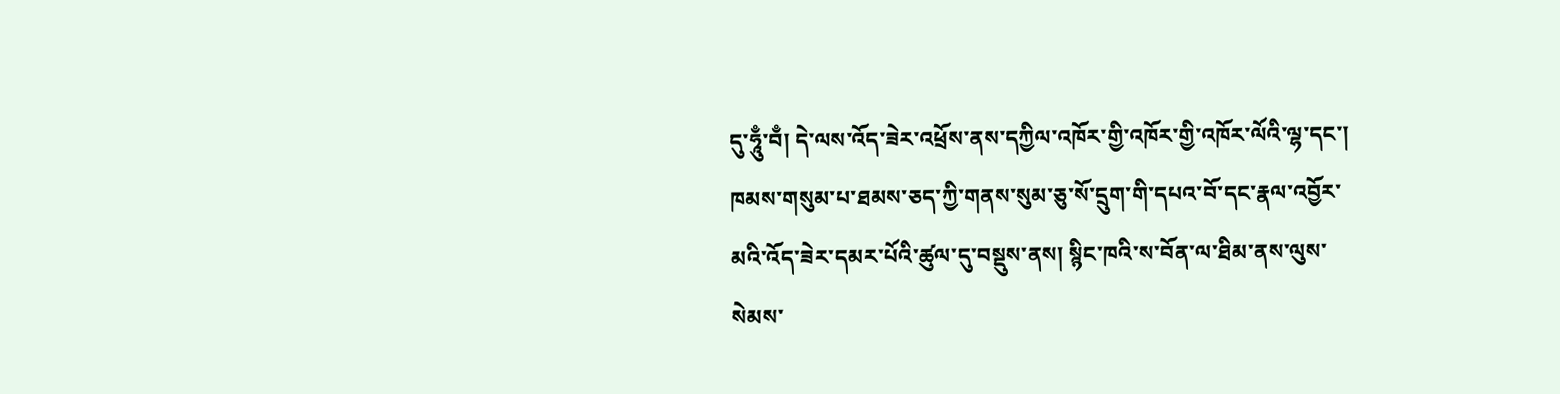དུ་ཧཱུྃ་བྃ། དེ་ལས་འོད་ཟེར་འཕྲོས་ནས་དཀྱིལ་འཁོར་གྱི་འཁོར་གྱི་འཁོར་ལོའི་ལྷ་དང་། ཁམས་གསུམ་པ་ཐམས་ཅད་ཀྱི་གནས་སུམ་ཅུ་སོ་དྲུག་གི་དཔའ་བོ་དང་རྣལ་འབྱོར་མའི་འོད་ཟེར་དམར་པོའི་ཚུལ་དུ་བསྡུས་ནས། སྙིང་ཁའི་ས་བོན་ལ་ཐིམ་ནས་ལུས་སེམས་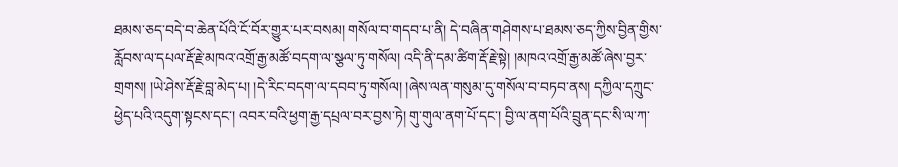ཐམས་ཅད་བདེ་བ་ཆེན་པོའི་ངོ་བོར་གྱུར་པར་བསམ། གསོལ་བ་གདབ་པ་ནི། དེ་བཞིན་གཤེགས་པ་ཐམས་ཅད་ཀྱིས་བྱིན་གྱིས་རློབས་ལ་དཔལ་རྡོ་རྗེ་མཁའ་འགྲོ་རྒྱ་མཚོ་བདག་ལ་སྩལ་ཏུ་གསོལ། འདི་ནི་དམ་ཚིག་རྡོ་རྗེ་སྟེ། །མཁའ་འགྲོ་རྒྱ་མཚོ་ཞེས་བྱར་གྲགས། །ཡེ་ཤེས་རྡོ་རྗེ་བླ་མེད་པ། །དེ་རིང་བདག་ལ་དབབ་ཏུ་གསོལ། །ཞེས་ལན་གསུམ་དུ་གསོལ་བ་བཏབ་ནས། དཀྱིལ་དཀྲུང་ཕྱེད་པའི་འདུག་སྟངས་དང་། འབར་བའི་ཕྱག་རྒྱ་དཔྲལ་བར་བྱས་ཏེ། གུ་གུལ་ནག་པོ་དང་། བྱི་ལ་ནག་པོའི་བྲུན་དང་སི་ལ་ཀ་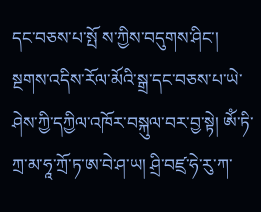དང་བཅས་པ་སྤོ ས་ཀྱིས་བདུགས་ཤིང་། སྔགས་འདིས་རོལ་མོའི་སྒྲ་དང་བཅས་པ་ཡེ་ཤེས་ཀྱི་དཀྱིལ་འཁོར་བསྐུལ་བར་བྱ་སྟེ། ཨོཾ་ཏི་ཀྲ་མ་ཧཱ་ཀྲོ་ཏ་ཨ་བེ་ཤ་ཡ། ཤྲི་བཛྲ་ཧེ་རུ་ཀ་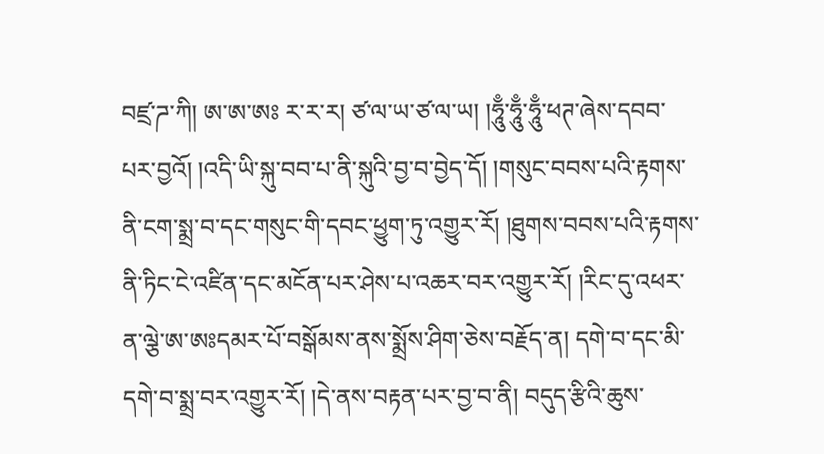བཛྲ་ཌ་ཀི། ཨ་ཨ་ཨཿ ར་ར་ར། ཙ་ལ་ཡ་ཙ་ལ་ཡ། །ཧཱུྃ་ཧཱུྃ་ཧཱུྃ་ཕཊ་ཞེས་དབབ་པར་བྱའོ། །འདི་ཡི་སྐུ་བབ་པ་ནི་སྐུའི་བྱ་བ་བྱེད་དོ། །གསུང་བབས་པའི་རྟགས་ནི་ངག་སྨྲ་བ་དང་གསུང་གི་དབང་ཕྱུག་ཏུ་འགྱུར་རོ། །ཐུགས་བབས་པའི་རྟགས་ནི་ཏིང་ངེ་འཛིན་དང་མངོན་པར་ཤེས་པ་འཆར་བར་འགྱུར་རོ། །རིང་དུ་འཕར་ན་ལྕེ་ཨ་ཨཿདམར་པོ་བསྒོམས་ནས་སྨྲོས་ཤིག་ཅེས་བརྗོད་ན། དགེ་བ་དང་མི་དགེ་བ་སྨྲ་བར་འགྱུར་རོ། །དེ་ནས་བརྟན་པར་བྱ་བ་ནི། བདུད་རྩིའི་ཆུས་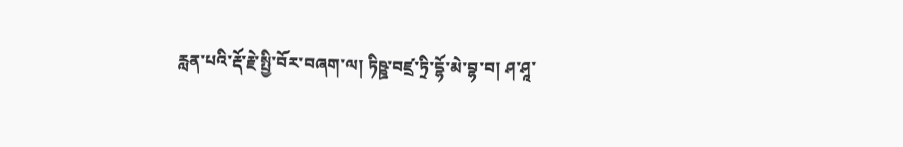རླན་པའི་རྡོ་རྗེ་སྤྱི་བོར་བཞག་ལ། ཏིཥྛ་བཛྲ་ཏྲི་དྷོ་མེ་བྷ་བ། ཤ་ཤཱ་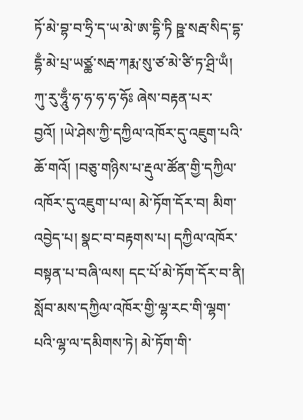ཏོ་མེ་བྷ་བ་ཧྲི་ད་ཡ་མེ་ཨ་དྷི་ཏི ཥྛ་སརྦ་སིད་དྷ་དྷྃ་མེ་པྲ་ཡཙྪ་སརྦ་ཀརྨ་སུ་ཙ་མེ་ཙི་ཏ་ཤྲི་ཡྃ། ཀུ་རུ་ཧཱུྃ་ཧ་ཧ་ཧ་ཧ་ཧོཿ ཞེས་བརྟན་པར་བྱའོ། །ཡེ་ཤེས་ཀྱི་དཀྱིལ་འཁོར་དུ་འཇུག་པའི་ཆོ་གའོ། །བཅུ་གཉིས་པ་རྡུལ་ཚོན་གྱི་དཀྱིལ་འཁོར་དུ་འཇུག་པ་ལ། མེ་ཏོག་དོར་བ། མིག་འབྱེད་པ། སྣང་བ་བརྟགས་པ། དཀྱིལ་འཁོར་བསྟན་པ་བཞི་ལས། དང་པོ་མེ་ཏོག་དོར་བ་ནི། སློབ་མས་དཀྱིལ་འཁོར་གྱི་ལྷ་རང་གི་ལྷག་པའི་ལྷ་ལ་དམིགས་ཏེ། མེ་ཏོག་གི་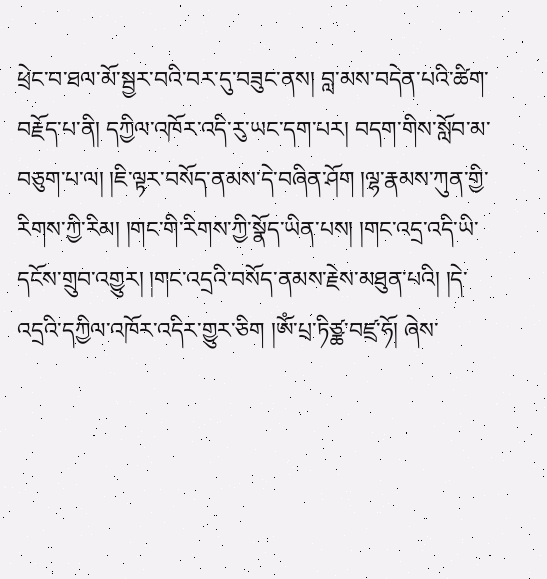ཕྲེང་བ་ཐལ་མོ་སྦྱར་བའི་བར་དུ་བཟུང་ནས། བླ་མས་བདེན་པའི་ཚིག་བརྗོད་པ་ནི། དཀྱིལ་འཁོར་འདི་རུ་ཡང་དག་པར། བདག་གིས་སློབ་མ་བཅུག་པ་ལ། །ཇི་ལྟར་བསོད་ནམས་དེ་བཞིན་ཤོག །ལྷ་རྣམས་ཀུན་གྱི་རིགས་ཀྱི་རིམ། །གང་གི་རིགས་ཀྱི་སྣོད་ཡིན་པས། །གང་འདྲ་འདི་ཡི་དངོས་གྲུབ་འགྱུར། །གང་འདྲའི་བསོད་ནམས་རྗེས་མཐུན་པའི། །དེ་འདྲའི་དཀྱིལ་འཁོར་འདིར་གྱུར་ཅིག །ཨོཾ་པྲ་ཏིཙྪ་བཛྲ་ཧོ། ཞེས་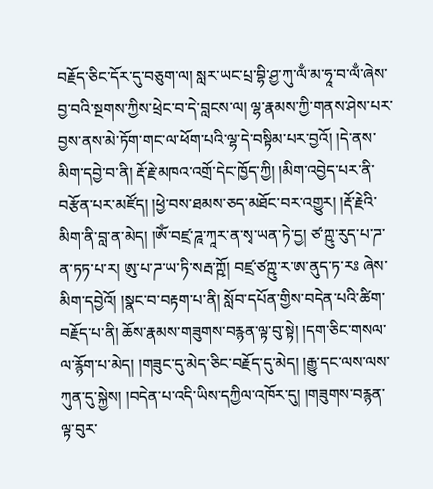བརྗོད་ཅིང་དོར་དུ་བཅུག་ལ། སླར་ཡང་པྲ་བྷི་ཤྱ་ཀུ་ལྃ་མ་ཧཱ་བ་ལྃ་ཞེས་བྱ་བའི་སྔགས་ཀྱིས་ཕྲེང་བ་དེ་བླངས་ལ། ལྷ་རྣམས་ཀྱི་གནས་ཤེས་པར་བྱས་ནས་མེ་ཏོག་གང་ལ་ཕོག་པའི་ལྷ་དེ་བསྟིམ་པར་བྱའོ། །དེ་ནས་མིག་དབྱེ་བ་ནི། རྡོ་རྗེ་མཁའ་འགྲོ་དེང་ཁྱོད་ཀྱི། །མིག་འབྱེད་པར་ནི་བརྩོན་པར་མཛོད། །ཕྱེ་བས་ཐམས་ཅད་མཐོང་བར་འགྱུར། །རྡོ་རྗེའི་མིག་ནི་བླ་ན་མེད། །ཨོཾ་བཛྲ་ཌཱ་ཀཱར་ན་སྭ་ཡན་ཏེ་དྱ། ཙ་ཀྵུ་རུད་པ་ཌ་ན་ཏཏ་པ་ར། ཨུ་པ་ཌ་ཡ་ཏི་སརྦ་ཀྵོ། བཛྲ་ཙཀྵུ་ར་ཨ་ནུད་ཏ་རཿ ཞེས་མིག་དབྱེའོ། །སྣང་བ་བརྟག་པ་ནི། སློབ་དཔོན་གྱིས་བདེན་པའི་ཚིག་བརྗོད་པ་ནི། ཆོས་རྣམས་གཟུགས་བརྙན་ལྟ་བུ་སྟེ། །དག་ཅིང་གསལ་ལ་རྙོག་པ་མེད། །གཟུང་དུ་མེད་ཅིང་བརྗོད་དུ་མེད། །རྒྱུ་དང་ལས་ལས་ཀུན་དུ་སྐྱེས། །བདེན་པ་འདི་ཡིས་དཀྱིལ་འཁོར་དུ། །གཟུགས་བརྙན་ལྟ་བུར་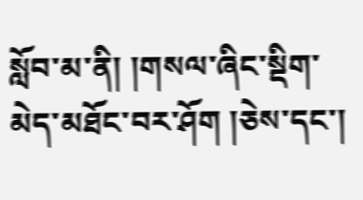སློབ་མ་ནི། །གསལ་ཞིང་སྡིག་མེད་མཐོང་བར་ཤོག །ཅེས་དང་།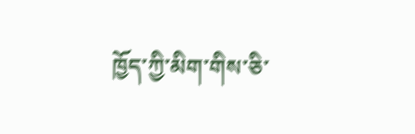ཁྱོད་ཀྱི་མིག་གིས་ཅི་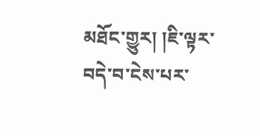མཐོང་གྱུར། །ཇི་ལྟར་བདེ་བ་ངེས་པར་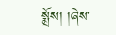སྨྲོས། །ཞེས་